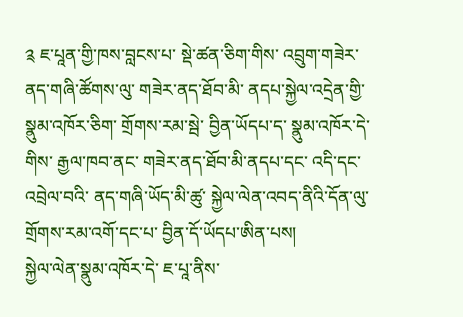༉ ཇ་པཱན་གྱི་ཁས་བླངས་པ་ སྡེ་ཚན་ཅིག་གིས་ འབྲུག་གཟེར་ནད་གཞི་ཚོགས་ལུ་ གཟེར་ནད་ཐོབ་མི་ ནདཔ་སྐྱེལ་འདྲེན་གྱི་ སྣུམ་འཁོར་ཅིག་ གྲོགས་རམ་སྦེ་ བྱིན་ཡོདཔ་ད་ སྣུམ་འཁོར་དེ་གིས་ རྒྱལ་ཁབ་ནང་ གཟེར་ནད་ཐོབ་མི་ནདཔ་དང་ འདི་དང་འབྲེལ་བའི་ ནད་གཞི་ཡོད་མི་ཚུ་ སྐྱེལ་ལེན་འབད་ནིའི་དོན་ལུ་ གྲོགས་རམ་འགོ་དང་པ་ བྱིན་དོ་ཡོདཔ་ཨིན་པས།
སྐྱེལ་ལེན་སྣུམ་འཁོར་དེ་ ཇ་པཱ་ནིས་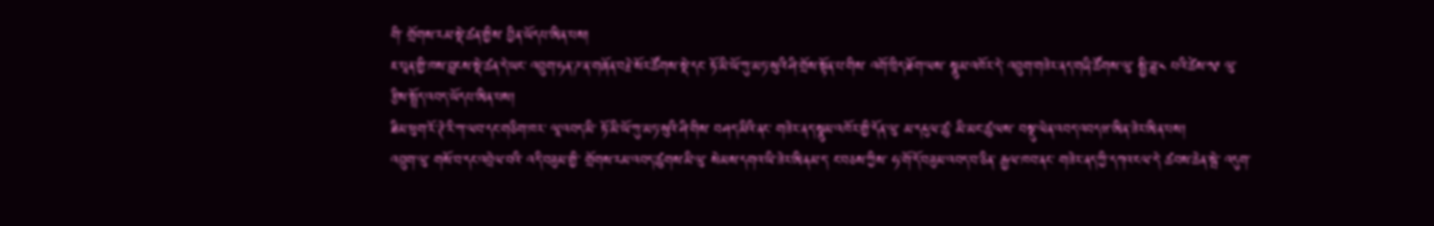གི་ གྲོགས་རམ་སྡེ་ཚན་གྱིས་ བྱིན་ཡོདཔ་ཨིན་པས།
ཇ་པཱན་གྱི་ཁས་བླངས་སྡེ་ཚན་དེ་ཡང་ འབྲུག་ཧན་ཌ་ན་གཞོན་བརྗེ་སོར་ཚོགས་སྡེ་དང་ ཏོ་མི་ཡོ་ཀུ་མཏ་སུའི་ཤི་གྲོས་སྟོན་པ་གིས་ འགོ་ཁྲིད་ཐོག་ལས་ སྣུམ་འཁོར་དེ་ འབྲུག་གཟེར་ནད་གཞི་ཚོགས་ལུ་ སྤྱི་ཟླ་༨ པའི་ཚེས་༡༩ ལུ་ རྩིས་སྤྲོད་འབད་ཡོདཔ་ཨིན་པས།
ཐིམ་ཕུག་རོ་ཊེ་རི་ཀ་ལབ་དང་གཅིག་ཁར་ ལཱ་འབད་མི་ ཏོ་མི་ཡོ་ཀུ་མཏ་སུའི་ཤི་གིས་ བཤད་མིའི་ནང་ གཟེར་ནད་སྣུམ་འཁོར་གྱི་དོན་ལུ་ མ་དངུལ་ཚུ་ མི་མང་ཚུ་ལས་ བསྡུ་ལེན་འབད་འབདཝ་ཨིན་ཟེར་ཨིན་པས།
འབྲུག་ལུ་ གསོ་བ་དང་འབྲེལ་བའི་ འདི་བཟུམ་གྱི་ གྲོགས་རམ་འབད་ཚུགས་མི་ལུ་ སེམས་དགའ་ཡི་ཟེར་ཨིནམ་ད་ ང་བཅས་ཀྱིས་ ཧ་གོ་དོ་བཟུམ་འབད་བ་ཅིན་ རྒྱལ་ཁབ་ནང་ གཟེར་ནད་ཀྱི་དཀའ་ངལ་དེ་ ཚབས་ཆེན་སྦེ་ འདུག་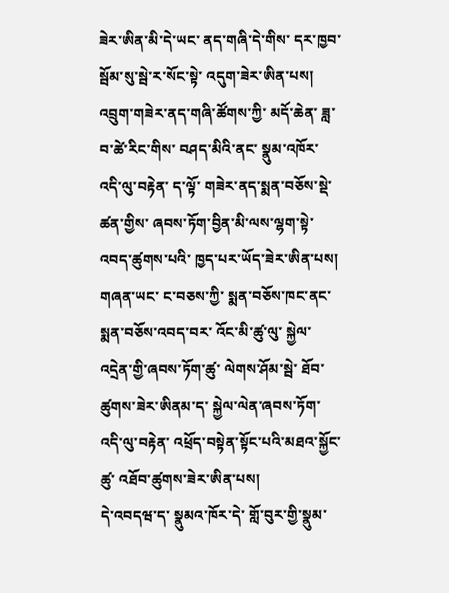ཟེར་ཨིན་མི་དེ་ཡང་ ནད་གཞི་དེ་གིས་ དར་ཁྱབ་སྦོམ་སུ་སྦེ་ར་སོང་སྟེ་ འདུག་ཟེར་ཨིན་པས།
འབྲུག་གཟེར་ནད་གཞི་ཚོགས་ཀྱི་ མདོ་ཆེན་ ཟླ་བ་ཚེ་རིང་གིས་ བཤད་མིའི་ནང་ སྣུམ་འཁོར་འདི་ལུ་བརྟེན་ ད་ལྟོ་ གཟེར་ནད་སྨན་བཅོས་སྡེ་ཚན་གྱིས་ ཞབས་ཏོག་བྱིན་མི་ལས་ལྷག་སྟེ་ འབད་ཚུགས་པའི་ ཁྱད་པར་ཡོད་ཟེར་ཨིན་པས།
གཞན་ཡང་ ང་བཅས་ཀྱི་ སྨན་བཅོས་ཁང་ནང་ སྨན་བཅོས་འབད་བར་ འོང་མི་ཚུ་ལུ་ སྐྱེལ་འདྲེན་གྱི་ཞབས་ཏོག་ཚུ་ ལེགས་ཤོམ་སྦེ་ ཐོབ་ཚུགས་ཟེར་ཨིནམ་ད་ སྐྱེལ་ལེན་ཞབས་ཏོག་འདི་ལུ་བརྟེན་ འཕྲོད་བསྟེན་སྟོང་པའི་མཐའ་སྐྱོང་ཚུ་ འཐོབ་ཚུགས་ཟེར་ཨིན་པས།
དེ་འབདཝ་ད་ སྣུམའ་ཁོར་དེ་ གློ་བུར་གྱི་སྣུམ་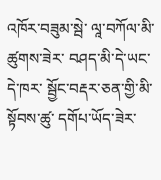འཁོར་བཟུམ་སྦེ་ ལཱ་བཀོལ་མི་ཚུགས་ཟེར་ བཤད་མི་དེ་ཡང་ དེ་ཁར་ སྦྱོང་བརྡར་ཅན་གྱི་མི་སྟོབས་ཚུ་ དགོཔ་ཡོད་ཟེར་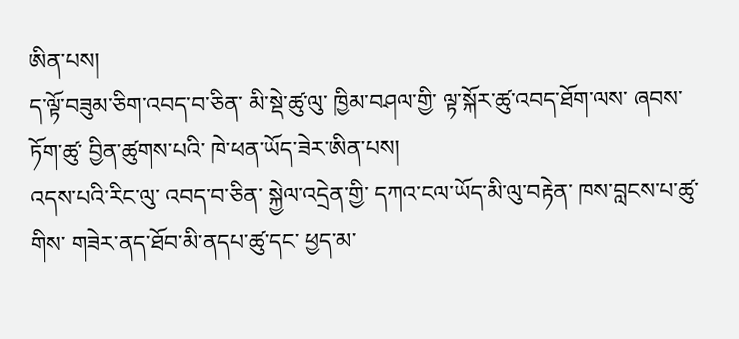ཨིན་པས།
ད་ལྟོ་བཟུམ་ཅིག་འབད་བ་ཅིན་ མི་སྡེ་ཚུ་ལུ་ ཁྱིམ་བཤལ་གྱི་ ལྟ་སྐོར་ཚུ་འབད་ཐོག་ལས་ ཞབས་ཏོག་ཚུ་ བྱིན་ཚུགས་པའི་ ཁེ་ཕན་ཡོད་ཟེར་ཨིན་པས།
འདས་པའི་རིང་ལུ་ འབད་བ་ཅིན་ སྐྱེལ་འདྲེན་གྱི་ དཀའ་ངལ་ཡོད་མི་ལུ་བརྟེན་ ཁས་བླངས་པ་ཚུ་གིས་ གཟེར་ནད་ཐོབ་མི་ནདཔ་ཚུ་དང་ ཕྱད་མ་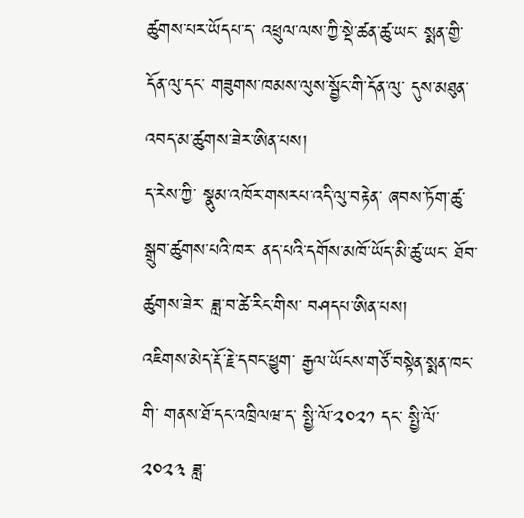ཚུགས་པར་ཡོདཔ་ད་ འཕྲུལ་ལས་ཀྱི་སྡེ་ཚན་ཚུ་ཡང་ སྨན་གྱི་དོན་ལུ་དང་ གཟུགས་ཁམས་ལུས་སྦྱོང་གི་དོན་ལུ་ དུས་མཐུན་འབད་མ་ཚུགས་ཟེར་ཨིན་པས།
ད་རེས་ཀྱི་ སྣུམ་འཁོར་གསརཔ་འདི་ལུ་བརྟེན་ ཞབས་ཏོག་ཚུ་ སྒྲུབ་ཚུགས་པའི་ཁར་ ནད་པའི་དགོས་མཁོ་ཡོད་མི་ཚུ་ཡང་ ཐོབ་ཚུགས་ཟེར་ ཟླ་བ་ཚེ་རིང་གིས་ བཤདཔ་ཨིན་པས།
འཇིགས་མེད་རྡོ་རྗེ་དབང་ཕྱུག་ རྒྱལ་ཡོངས་གཙོ་བསྟེན་སྨན་ཁང་གི་ གནས་ཐོ་དང་འཁྲིལཝ་ད་ སྤྱི་ལོ་༢༠༢༡ དང་ སྤྱི་ལོ་༢༠༢༣ ཟླ་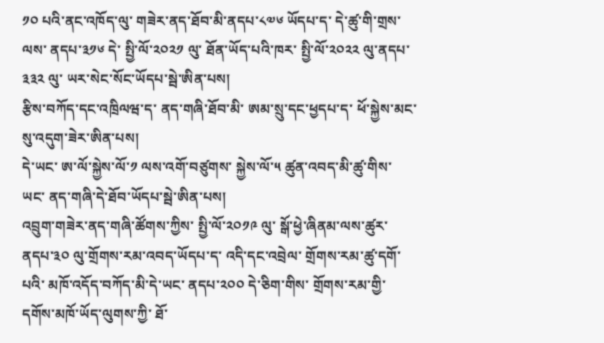༡༠ པའི་ནང་འཁོད་ལུ་ གཟེར་ནད་ཐོབ་མི་ནདཔ་༨༧༦ ཡོདཔ་ད་ དེ་ཚུ་གི་གྲས་ལས་ ནདཔ་༣༡༦ དེ་ སྤྱི་ལོ་༢༠༢༡ ལུ་ ཐོན་ཡོད་པའི་ཁར་ སྤྱི་ལོ་༢༠༢༢ ལུ་ནདཔ་༣༣༢ ལུ་ ཡར་སེང་སོང་ཡོདཔ་སྦེ་ཨིན་པས།
རྩིས་བཀོད་དང་འཁྲིལཝ་ད་ ནད་གཞི་ཐོབ་མི་ ཨམ་སྲུ་དང་ཕྱདཔ་ད་ ཕོ་སྐྱེས་མང་སུ་འདུག་ཟེར་ཨིན་པས།
དེ་ཡང་ ཨ་ལོ་སྐྱེས་ལོ་༡ ལས་འགོ་བཙུགས་ སྐྱེས་ལོ་༥ ཚུན་འབད་མི་ཚུ་གིས་ཡང་ ནད་གཞི་དེ་ཐོབ་ཡོདཔ་སྦེ་ཨིན་པས།
འབྲུག་གཟེར་ནད་གཞི་ཚོགས་ཀྱིས་ སྤྱི་ལོ་༢༠༡༩ ལུ་ སྒོ་ཕྱེ་ཞིནམ་ལས་ཚུར་ ནདཔ་༣༠ ལུ་གྲོགས་རམ་འབད་ཡོདཔ་ད་ འདི་དང་འབྲེལ་ གྲོགས་རམ་ཚུ་དགོ་པའི་ མཁོ་འདོད་བཀོད་མི་དེ་ཡང་ ནདཔ་༢༠༠ དེ་ཅིག་གིས་ གྲོགས་རམ་གྱི་ དགོས་མཁོ་ཡོད་ལུགས་ཀྱི་ ཐོ་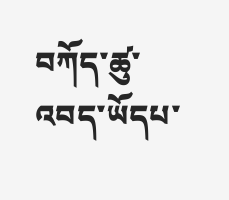བཀོད་ཚུ་ འབད་ཡོདཔ་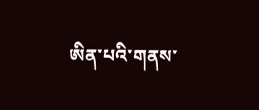ཨིན་པའི་གནས་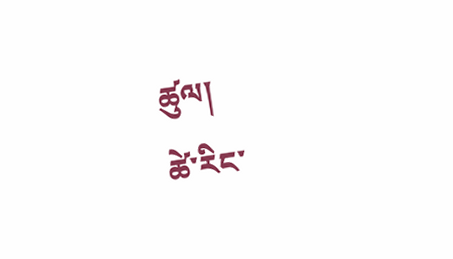ཚུལ།
ཚེ་རིང་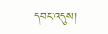དབང་འདུས།